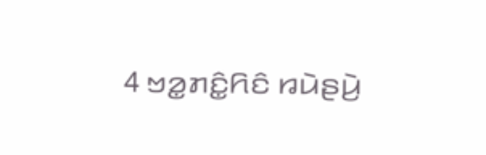4 ꤠꤤ꤭ꤊꤢꤨ꤭ꤖꤢꤨ ꤙꤣꤧꤔꤣꤧ꤬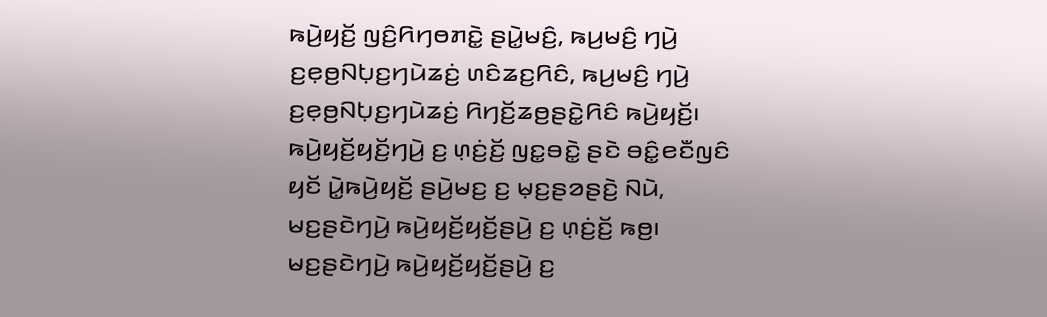ꤒꤣꤧ꤬ꤟꤢꤩ꤬ ꤜꤢꤨ꤬ꤖꤚꤥꤊꤢꤧ꤭ ꤔꤣꤧ꤭ꤗꤢꤨ꤬, ꤒꤣ꤬ꤗꤢꤨ꤬ ꤚꤣꤧ꤬ ꤢ꤬ꤕ꤫ꤥ꤬ꤡꤝ꤫ꤢ꤬ꤚꤣꤧꤘꤢꤦ꤬ ꤛꤢꤨꤘꤢ꤬ꤖꤢꤨ, ꤒꤣ꤬ꤗꤢꤨ꤬ ꤚꤣꤧ꤬ ꤢ꤬ꤕ꤫ꤥ꤬ꤡꤝ꤫ꤢ꤬ꤚꤣꤧꤘꤢꤦ꤬ ꤖꤚꤢꤩ꤬ꤘꤥ꤬ꤔꤢꤧ꤭ꤖꤢꤨ ꤒꤣꤧ꤬ꤟꤢꤩ꤬꤯
ꤒꤣꤧ꤬ꤟꤢꤩ꤬ꤟꤢꤩ꤬ꤚꤣꤧ꤬ ꤢ꤬ ꤛ꤫ꤢꤦ꤬ꤢꤩ꤬ ꤜꤢ꤭ꤋꤢꤧ꤭ ꤔꤢꤧ ꤋꤢꤨ꤭ꤕꤢꤪꤜꤢꤨ ꤟꤢꤩ ꤣꤧ꤭ꤒꤣꤧ꤬ꤟꤢꤩ꤬ ꤔꤣꤧ꤬ꤗꤢ꤬ ꤢ꤬ ꤗ꤫ꤢ꤬ꤔꤤꤔꤢꤧ꤬ ꤡꤣꤧ, ꤗꤢ꤬ꤔꤢꤧꤚꤣꤧ꤬ ꤒꤣꤧ꤬ꤟꤢꤩ꤬ꤟꤢꤩ꤬ꤔꤣꤧ꤬ ꤢ꤬ ꤛ꤫ꤢꤦ꤬ꤢꤩ꤬ ꤒꤥ꤬꤯
ꤗꤢ꤬ꤔꤢꤧꤚꤣꤧ꤬ ꤒꤣꤧ꤬ꤟꤢꤩ꤬ꤟꤢꤩ꤬ꤔꤣꤧ꤬ ꤢ꤬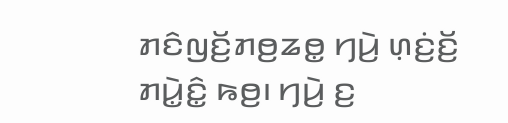ꤊꤢꤨꤜꤢꤩ꤬ꤊꤥ꤬ꤘꤥ꤭ ꤚꤣꤧ꤬ ꤛ꤫ꤢꤦ꤬ꤢꤩ꤬ ꤊꤣꤧ꤭ꤢꤨ꤭ ꤒꤥ꤬꤯ ꤚꤣꤧ꤬ ꤢ꤬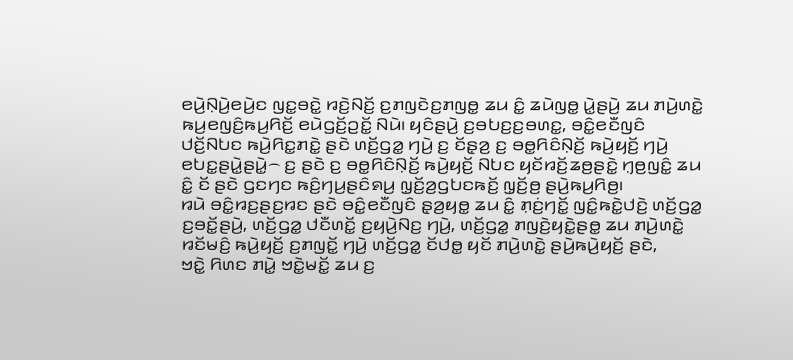ꤕꤣꤧ꤬ꤡ꤫ꤣꤧ꤬ꤕꤣꤧ꤬ꤢ ꤜꤢ꤭ꤋꤢꤧ꤭ ꤙꤢꤧ꤬ꤡꤢꤩ꤬ ꤢ꤬ꤊꤜꤢꤧꤢ꤬ꤊꤜꤥ꤭ ꤘꤣ ꤢꤨ꤭ ꤘꤣꤧꤜꤥ꤭ ꤣꤧ꤭ꤔꤣꤧ꤬ ꤘꤣ ꤊꤣꤧ꤬ꤛꤢꤧ꤭ ꤒꤣ꤬ꤕꤜꤢꤨ꤬ꤒꤣ꤬ꤖꤢꤩ꤬ ꤕꤣꤧꤞꤢꤩ꤬ꤑꤢꤩ꤭ ꤡꤣꤧ꤯ ꤟꤢꤨꤔꤣꤧ꤬ ꤢ꤬ꤋꤝꤢ꤬ꤢ꤬ꤋꤛꤢ꤭, ꤋꤢꤨ꤭ꤕꤢꤪꤜꤢꤨ ꤓꤢꤩ꤬ꤡꤝꤢ ꤒꤣꤧ꤬ꤖꤢ꤭ꤊꤢꤧ꤭ ꤔꤢꤧ ꤛꤢꤩ꤬ꤞꤤ꤭ ꤚꤣꤧ꤬ ꤢ꤬ ꤢꤩꤔ꤫ꤤ꤬ ꤢ꤬ ꤋꤥ꤭ꤖꤢꤨꤡ꤫ꤢꤩ꤬ ꤒꤣꤧ꤬ꤟꤢꤩ꤬ ꤚꤣꤧ꤬ ꤕꤝꤢ꤭ꤔꤣꤧ꤭ꤔꤣꤧ꤭꤮ ꤢ꤬ ꤔꤢꤧ ꤢ꤬ ꤋꤥ꤭ꤖꤢꤨꤡ꤫ꤢꤩ꤬ ꤒꤣꤧ꤬ꤟꤢꤩ꤬ ꤡꤝꤢ ꤟꤢꤩꤙꤢꤩ꤬ꤘꤥ꤬ꤔꤢꤧ꤭ ꤚ꤫ꤥ꤬ꤜꤢꤨ꤭ ꤘꤣ ꤢꤨ꤭ ꤢꤩ ꤔꤢꤧ ꤞꤢꤚꤢ ꤒꤢꤨ꤬ꤚꤣ꤬ꤔꤢꤨꤎꤣ꤬ ꤜ꤫ꤢꤩ꤬ꤤ꤬ꤞꤝꤢꤒꤢꤩ꤬ ꤜ꤫ꤢꤩ꤬ꤥ꤬ ꤔꤣꤧ꤬ꤒꤣ꤬ꤖꤥ꤬꤯
ꤙꤣꤧ ꤋꤢꤨ꤭ꤙꤢ꤬ꤔꤢ꤬ꤙꤢ ꤔꤢꤧ ꤋꤢꤨ꤭ꤕꤢꤪꤜꤢꤨ ꤔ꤫ꤤ꤬ꤟꤥ꤭ ꤘꤣ ꤢꤨ꤭ ꤊ꤫ꤢꤦ꤬ꤚꤢꤩ꤭ ꤜꤢꤨ꤭ꤒꤢꤧ꤭ꤓꤢꤧ꤬ ꤛꤢꤩ꤬ꤞꤤ꤭ ꤢ꤬ꤋꤢꤩ꤭ꤔꤣꤧ꤬, ꤛꤢꤩ꤬ꤞꤤ꤭ ꤓꤢꤪꤛꤢꤩ꤭ ꤢ꤬ꤟꤣꤧ꤬ꤡꤢ꤬ ꤚꤣꤧ꤬, ꤛꤢꤩ꤬ꤞꤤ꤭ ꤊꤜꤢꤧ꤬ꤟꤢꤧ꤭ꤔꤥ꤭ ꤘꤣ ꤊꤣꤧ꤬ꤛꤢꤧ꤭ ꤙꤢꤩꤗꤢꤨ꤬ ꤒꤣꤧ꤬ꤟꤢꤩ꤬ ꤢ꤬ꤊꤜꤢꤩ꤭ ꤚꤣꤧ꤬ ꤛꤢꤩ꤬ꤞꤤ꤭ ꤢꤩꤓꤥ꤭ ꤟꤢꤩ ꤊꤣꤧ꤬ꤛꤢꤧ꤭ ꤔꤣꤧ꤬ꤒꤣꤧ꤬ꤟꤢꤩ꤬ ꤔꤢꤧ,
ꤠꤢꤧ꤭ ꤖꤛꤢ ꤊꤣꤧ꤭ ꤠꤢꤧ꤭ꤗꤢꤩ꤭ ꤘꤣ ꤢ꤬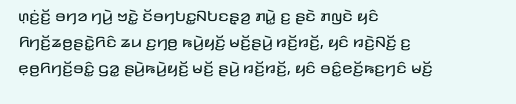ꤛ꤫ꤢꤦ꤬ꤢꤩ꤬ ꤋꤚꤤ ꤚꤣꤧ꤬ ꤠꤢꤧ꤭ ꤢꤩꤋꤚꤝꤢ꤭ꤡꤝꤢꤔ꤫ꤤ꤬ ꤊꤣꤧ꤭ ꤢ꤬ ꤔꤢꤧ ꤊꤜꤢꤧ ꤟꤢꤨ ꤖꤚꤢꤩ꤬ꤘꤥ꤬ꤔꤢꤧ꤭ꤖꤢꤨ ꤘꤣ ꤢ꤬ꤚꤥ꤬ ꤒꤣꤧ꤬ꤟꤢꤩ꤬ ꤗꤢꤩ꤬ꤔꤣꤧ꤬ ꤙꤢꤩ꤬ꤙꤢꤩ꤬, ꤟꤢꤨ ꤙꤢꤧ꤬ꤡꤢꤩ꤬ ꤢ꤬ ꤕ꤫ꤥ꤬ꤖꤚꤢꤩ꤬ꤋꤢꤨ꤭ ꤞꤤ꤭ ꤔꤣꤧ꤬ꤒꤣꤧ꤬ꤟꤢꤩ꤬ ꤗꤢꤩ꤬ ꤔꤣꤧ꤬ ꤙꤢꤩ꤬ꤙꤢꤩ꤬, ꤟꤢꤨ ꤋꤢꤨ꤭ꤕꤢꤩ꤬ꤒꤢ꤬ꤚꤢꤨ ꤗꤢꤩ꤬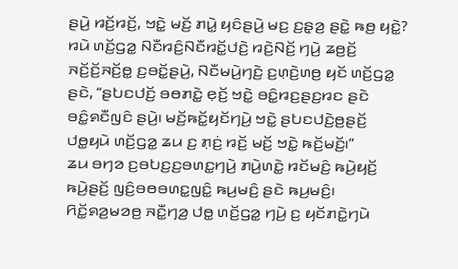ꤔꤣꤧ꤬ ꤙꤢꤩ꤬ꤙꤢꤩ꤬, ꤠꤢꤧ꤭ ꤗꤢꤩ꤬ ꤊꤣꤧ꤭ ꤟꤢꤨꤔꤣꤧ꤬ ꤗꤢ꤬ ꤢ꤬ꤔ꤫ꤤ꤬ ꤔꤢꤧ꤭ ꤒꤥ꤬ ꤟꤢꤧ꤭?
ꤙꤣꤧ ꤛꤢꤩ꤬ꤞꤤ꤭ ꤡꤢꤪꤙꤢꤨ꤬ꤡꤢꤪꤙꤢꤩ꤭ꤓꤢꤧ꤬ ꤙꤢꤧ꤬ꤡꤢꤩ꤬ ꤚꤣꤧ꤬ ꤘꤥ꤬ꤢꤩ꤬ ꤏꤢꤩ꤬ꤢꤩ꤬ꤏꤢꤩ꤬ꤥ꤭ ꤢ꤬ꤋꤢꤩ꤭ꤔꤣꤧ꤬, ꤡꤢꤪꤗꤣꤧ꤬ꤚꤢꤧ꤬ ꤢ꤬ꤛ꤫ꤢꤧ꤬ꤛꤥ꤬ ꤟꤢꤩ ꤛꤢꤩ꤬ꤞꤤ꤭ ꤔꤢꤧ, “ꤔꤝꤢꤓꤢꤩ꤬ ꤋꤥꤊꤢꤧ꤭ ꤕ꤫ꤢꤩ꤬ ꤠꤢꤧ꤭ ꤋꤢꤨ꤭ꤙꤢ꤬ꤔꤢ꤬ꤙꤢ ꤔꤢꤧ ꤋꤢꤨ꤭ꤎꤢꤪꤜꤢꤨ ꤔꤣꤧ꤬꤯ ꤗꤢꤩ꤬ꤒꤢꤩ꤭ꤟꤢꤩꤚꤣꤧ꤬ ꤠꤢꤧ꤭ ꤔꤝꤢꤓꤢꤧ꤬ꤥ꤬ꤔꤢꤩ꤬ ꤓꤥ꤭ꤟꤣꤧ ꤛꤢꤩ꤬ꤞꤤ꤭ ꤘꤣ ꤢ꤬ ꤊ꤫ꤢꤦ꤬ ꤙꤢꤩ꤬ ꤗꤢꤩ꤬ ꤠꤢꤧ꤭ ꤒꤢꤩ꤬ꤗꤢꤩ꤬꤯”
ꤘꤣ ꤋꤚꤤ ꤢ꤬ꤋꤝꤢ꤬ꤢ꤬ꤋꤛꤢ꤭ꤚꤣꤧ꤬ ꤊꤣꤧ꤬ꤛꤢꤧ꤭ ꤙꤢꤩꤗꤢꤨ꤬ ꤒꤣꤧ꤬ꤟꤢꤩ꤬ ꤒꤣꤧ꤬ꤔꤢꤩ꤬ ꤜꤢꤨ꤬ꤋꤥꤋꤛꤢ꤭ꤜꤢꤨ꤭ ꤒꤣ꤬ꤗꤢꤨ꤬ ꤔꤢꤧ ꤒꤣ꤬ꤗꤢꤨ꤬꤯
ꤖꤢꤩ꤭ꤎꤤ꤬ꤗꤤꤥ꤬ ꤏꤢꤪ꤭ꤚꤤ꤬ ꤓꤥ꤭ ꤛꤢꤩ꤬ꤞꤤ꤭ ꤚꤣꤧ꤬ ꤢ꤬ ꤟꤢꤩꤊꤢꤧ꤭ꤚꤣꤧ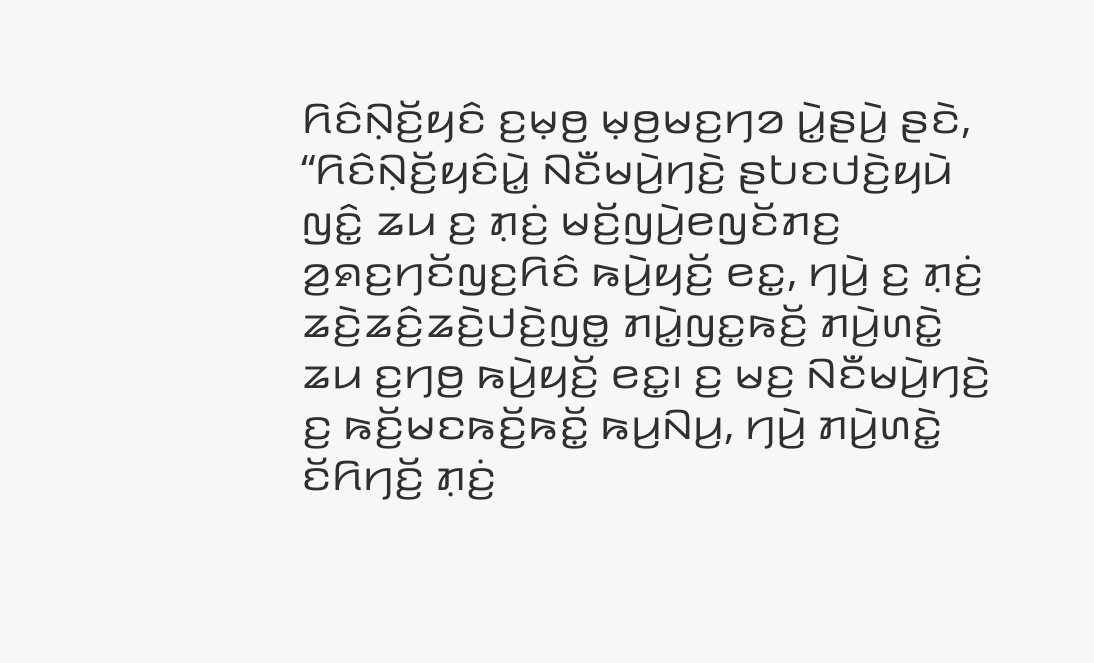ꤖꤢꤨꤡ꤫ꤢꤩ꤬ꤟꤢꤨ ꤢ꤬ꤗ꤫ꤥ꤬ ꤗ꤫ꤥ꤬ꤗꤢ꤬ꤚꤤ ꤣꤧ꤭ꤔꤣꤧ꤬ ꤔꤢꤧ, “ꤖꤢꤨꤡ꤫ꤢꤩ꤬ꤟꤢꤨꤣꤧ꤭ ꤡꤢꤪꤗꤣꤧ꤬ꤚꤢꤧ꤬ ꤔꤝꤢꤓꤢꤧ꤬ꤟꤣꤧ ꤜꤢꤨ꤭ ꤘꤣ ꤢ꤬ ꤊ꤫ꤢꤦ꤬ ꤗꤢꤩ꤬ꤜꤣꤧ꤬ꤕꤜꤢꤩꤊꤢ꤬ ꤤ꤬ꤎꤢ꤬ꤚꤢꤩꤜꤢ꤬ꤖꤢꤨ ꤒꤣꤧ꤬ꤟꤢꤩ꤬ ꤕꤢ꤭, ꤚꤣꤧ꤬ ꤢ꤬ ꤊ꤫ꤢꤦ꤬ ꤘꤢꤧ꤬ꤘꤢꤨ꤬ꤘꤢꤧ꤬ꤓꤢꤧ꤬ꤜꤥ꤭ ꤊꤣꤧ꤭ꤜꤢ꤭ꤒꤢꤩ꤬ ꤊꤣꤧ꤬ꤛꤢꤧ꤭ ꤘꤣ ꤢ꤬ꤚꤥ꤬ ꤒꤣꤧ꤬ꤟꤢꤩ꤬ ꤕꤢ꤭꤯ ꤢ꤬ ꤗꤢ꤬ ꤡꤢꤪꤗꤣꤧ꤬ꤚꤢꤧ꤬ ꤢ꤬ ꤒꤢꤩ꤬ꤗꤢꤒꤢꤩ꤬ꤒꤢꤩ꤭ ꤒꤣ꤬ꤡꤣ꤬, ꤚꤣꤧ꤬ ꤊꤣꤧ꤬ꤛꤢꤧ꤭ ꤢꤩꤖꤚꤢꤩ꤬ ꤊ꤫ꤢꤦ꤬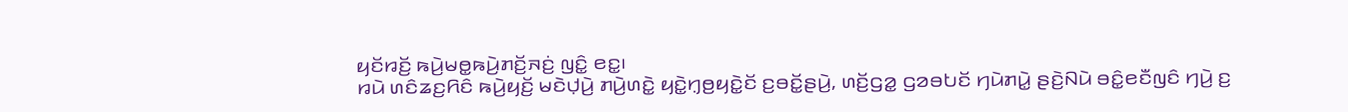ꤟꤢꤩꤙꤢꤩ꤬ ꤒꤣꤧ꤬ꤗꤥ꤭ꤒꤣꤧ꤬ꤊꤢꤩ꤬ꤏꤢꤦ꤬ ꤜꤢꤨ꤭ ꤕꤢ꤭꤯
ꤙꤣꤧ ꤛꤢꤨꤘꤢ꤬ꤖꤢꤨ ꤒꤣꤧ꤬ꤟꤢꤩ꤬ ꤗꤢꤧꤓ꤫ꤣꤧ꤬ ꤊꤣꤧ꤬ꤛꤢꤧ꤭ ꤟꤢꤧ꤭ꤚ꤫ꤥ꤬ꤟꤢꤧ꤭ꤢꤩ ꤢ꤬ꤋꤢꤩ꤭ꤔꤣꤧ꤬, ꤛꤢꤩ꤬ꤞꤤ꤭ ꤞꤤꤋꤝꤢꤩ ꤚꤣꤧꤊꤣꤧ꤭ ꤔꤢꤧ꤬ꤡꤣꤧ ꤋꤢꤨ꤭ꤕꤢꤪꤜꤢꤨ ꤚꤣꤧ꤬ ꤢ꤬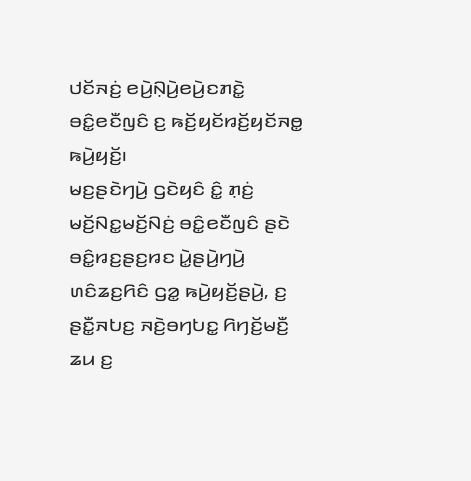ꤓꤢꤩꤏꤢꤦ꤬ ꤕꤣꤧ꤬ꤡ꤫ꤣꤧ꤬ꤕꤣꤧ꤬ꤢꤊꤢꤧ꤭ ꤋꤢꤨ꤭ꤕꤢꤪꤜꤢꤨ ꤢ꤬ ꤒꤢꤩ꤬ꤟꤢꤩꤙꤢꤩ꤬ꤟꤢꤩꤏꤥ꤭ ꤒꤣꤧ꤬ꤟꤢꤩ꤬꤯
ꤗꤢ꤬ꤔꤢꤧꤚꤣꤧ꤬ ꤞꤢꤧꤟꤢꤨ ꤢꤨ꤭ ꤊ꤫ꤢꤦ꤬ ꤗꤢꤩ꤬ꤡꤢ꤭ꤗꤢꤩ꤬ꤡꤢꤦ꤬ ꤋꤢꤨ꤭ꤕꤢꤪꤜꤢꤨ ꤔꤢꤧ ꤋꤢꤨ꤭ꤙꤢ꤬ꤔꤢ꤬ꤙꤢ ꤣꤧ꤭ꤔꤣꤧ꤬ꤚꤣꤧ꤬ ꤛꤢꤨꤘꤢ꤬ꤖꤢꤨ ꤞꤤ꤭ ꤒꤣꤧ꤬ꤟꤢꤩ꤬ꤔꤣꤧ꤬, ꤢ꤬ ꤔꤢꤪ꤭ꤏꤝꤢ꤬ ꤏꤢꤧ꤬ꤋꤚꤝꤢ꤭ ꤖꤚꤢꤩ꤬ꤗꤢꤪ꤬ ꤘꤣ ꤢ꤬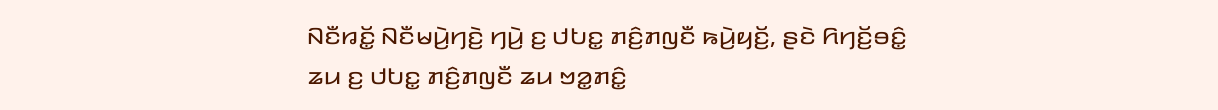ꤡꤢꤪꤙꤢꤩ꤭ ꤡꤢꤪꤗꤣꤧ꤬ꤚꤢꤧ꤬ ꤚꤣꤧ꤬ ꤢ꤬ ꤓꤝꤢ꤭ ꤊꤢꤨ꤬ꤊꤜꤢꤪ ꤒꤣꤧ꤬ꤟꤢꤩ꤬, ꤔꤢꤧ ꤖꤚꤢꤩ꤬ꤋꤢꤨ꤭ ꤘꤣ ꤢ꤬ ꤓꤝꤢ꤭ ꤊꤢꤨ꤬ꤊꤜꤢꤪ ꤘꤣ ꤠꤤ꤭ꤊꤢꤨ꤭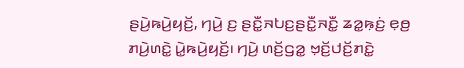ꤔꤣꤧ꤬ꤒꤣꤧ꤬ꤟꤢꤩ꤬, ꤚꤣꤧ꤬ ꤢ꤬ ꤔꤢꤪ꤭ꤏꤝꤢ꤬ꤔꤢꤪ꤭ꤏꤢꤪ꤭ ꤘꤤ꤭ꤒ꤫ꤢꤦ꤬ ꤕ꤫ꤥ꤬ ꤊꤣꤧ꤬ꤛꤢꤧ꤭ ꤣꤧ꤭ꤒꤣꤧ꤬ꤟꤢꤩ꤬꤯ ꤚꤣꤧ꤬ ꤛꤢꤩ꤬ꤞꤤ꤭ ꤠ꤫ꤢꤩ꤬ꤓꤢꤩ꤬ꤊꤢꤧ꤭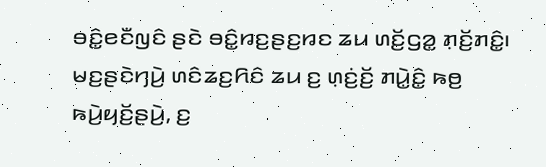ꤋꤢꤨ꤭ꤕꤢꤪꤜꤢꤨ ꤔꤢꤧ ꤋꤢꤨ꤭ꤙꤢ꤬ꤔꤢ꤬ꤙꤢ ꤘꤣ ꤛꤢꤩ꤬ꤞꤤ꤭ ꤊ꤫ꤢꤩ꤬ꤊꤢꤨ꤭꤯
ꤗꤢ꤬ꤔꤢꤧꤚꤣꤧ꤬ ꤛꤢꤨꤘꤢ꤬ꤖꤢꤨ ꤘꤣ ꤢ꤬ ꤛ꤫ꤢꤦ꤬ꤢꤩ꤬ ꤊꤣꤧ꤭ꤢꤨ꤭ ꤒꤥ꤬ ꤒꤣꤧ꤬ꤟꤢꤩ꤬ꤔꤣꤧ꤬, ꤢ꤬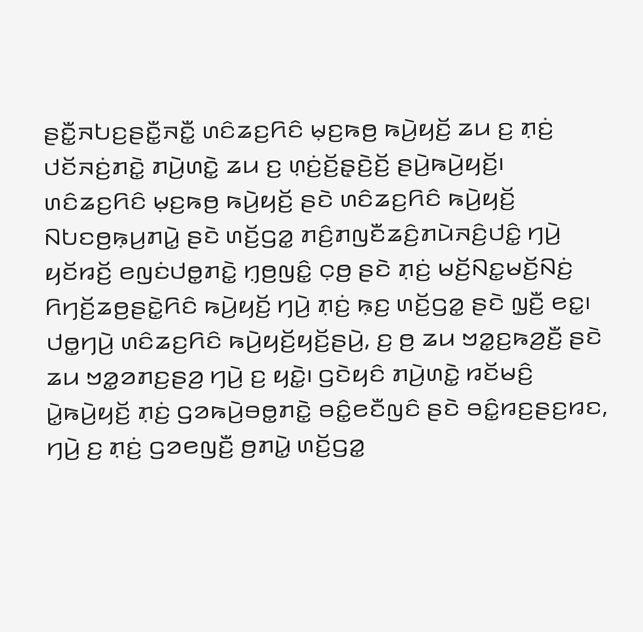ꤔꤢꤪ꤭ꤏꤝꤢ꤬ꤔꤢꤪ꤭ꤏꤢꤪ꤭ ꤛꤢꤨꤘꤢ꤬ꤖꤢꤨ ꤗ꤫ꤢ꤬ꤒꤥ꤬ ꤒꤣꤧ꤬ꤟꤢꤩ꤬ ꤘꤣ ꤢ꤬ ꤊ꤫ꤢꤦ꤬ ꤓꤢꤩꤏꤢꤦ꤬ꤊꤢꤧ꤭ ꤊꤣꤧ꤬ꤛꤢꤧ꤭ ꤘꤣ ꤢ꤬ ꤛ꤫ꤢꤦ꤬ꤢꤩ꤬ꤔ꤫ꤢꤧ꤬ꤢꤩ꤬ ꤔꤣꤧ꤬ꤒꤣꤧ꤬ꤟꤢꤩ꤬꤯
ꤛꤢꤨꤘꤢ꤬ꤖꤢꤨ ꤗ꤫ꤢ꤬ꤒꤥ꤬ ꤒꤣꤧ꤬ꤟꤢꤩ꤬ ꤔꤢꤧ ꤛꤢꤨꤘꤢ꤬ꤖꤢꤨ ꤒꤣꤧ꤬ꤟꤢꤩ꤬ ꤡꤝꤢꤥ꤬ꤒ꤫ꤣ꤬ꤊꤣꤧ꤭ ꤔꤢꤧ ꤛꤢꤩ꤬ꤞꤤ꤭ ꤊꤢꤨ꤬ꤊꤜꤢꤪꤘꤢꤨ꤬ꤊꤣꤧꤏꤢꤨ꤬ꤓꤢꤨ꤭ ꤚꤣꤧ꤬ ꤟꤢꤩꤙꤢꤩ꤬ ꤕꤜꤢꤦꤓꤥ꤭ꤊꤢꤧ꤭ ꤚ꤫ꤥ꤬ꤜꤢꤨ꤭ ꤍ꤫ꤥ꤬ ꤔꤢꤧ ꤊ꤫ꤢꤦ꤬ ꤗꤢꤩ꤬ꤡꤢ꤭ꤗꤢꤩ꤬ꤡꤢꤦ꤬ ꤖꤚꤢꤩ꤬ꤘꤥ꤬ꤔꤢꤧ꤭ꤖꤢꤨ ꤒꤣꤧ꤬ꤟꤢꤩ꤬ ꤚꤣꤧ꤬ ꤊ꤫ꤢꤦ꤬ ꤒ꤫ꤢ꤬ ꤛꤢꤩ꤬ꤞꤤ꤭ ꤔꤢꤧ ꤜ꤫ꤢꤪ꤬ ꤕꤢ꤭꤯
ꤓꤥ꤭ꤚꤣꤧ꤬ ꤛꤢꤨꤘꤢ꤬ꤖꤢꤨ ꤒꤣꤧ꤬ꤟꤢꤩ꤬ꤟꤢꤩ꤬ꤔꤣꤧ꤬, ꤢ꤬ ꤥ꤬ ꤘꤣ ꤠꤤ꤭ꤢ꤬ꤒꤤ꤬ꤢꤪ꤬ ꤔꤢꤧ ꤘꤣ ꤠꤤ꤭ꤤꤊꤢ꤬ꤔꤤ꤬ ꤚꤣꤧ꤬ ꤢ꤬ ꤟꤢꤧ꤭꤯ ꤞꤢꤧꤟꤢꤨ ꤊꤣꤧ꤬ꤛꤢꤧ꤭ ꤙꤢꤩꤗꤢꤨ꤬ ꤣꤧ꤭ꤒꤣꤧ꤬ꤟꤢꤩ꤬ ꤊ꤫ꤢꤦ꤬ ꤞꤤꤒꤣꤧ꤬ꤋꤥ꤭ꤊꤢꤧ꤭ ꤋꤢꤨ꤭ꤕꤢꤪꤜꤢꤨ ꤔꤢꤧ ꤋꤢꤨ꤭ꤙꤢ꤬ꤔꤢ꤬ꤙꤢ, ꤚꤣꤧ꤬ ꤢ꤬ ꤊ꤫ꤢꤦ꤬ ꤞꤤꤕꤜꤢꤪ꤬ ꤥ꤬ꤊꤣꤧ꤭ ꤛꤢꤩ꤬ꤞꤤ꤭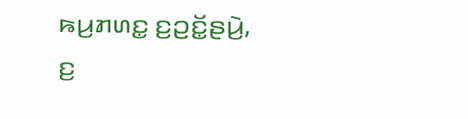ꤒꤣ꤬ꤊꤛꤢ꤭ ꤢ꤬ꤑꤢꤩ꤭ꤔꤣꤧ꤬, ꤢ꤬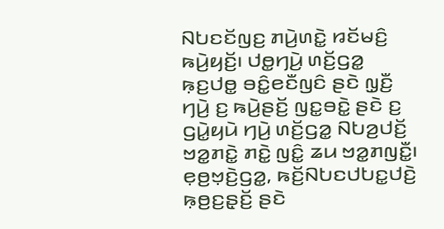ꤡꤝꤢꤢꤩꤜꤢ꤬ ꤊꤣꤧ꤬ꤛꤢꤧ꤭ ꤙꤢꤩꤗꤢꤨ꤬ ꤒꤣꤧ꤬ꤟꤢꤩ꤬꤯ ꤓꤥ꤭ꤚꤣꤧ꤬ ꤛꤢꤩ꤬ꤞꤤ꤭ ꤒ꤫ꤢ꤬ꤓꤥ꤭ ꤋꤢꤨ꤭ꤕꤢꤪꤜꤢꤨ ꤔꤢꤧ ꤜ꤫ꤢꤪ꤬ ꤚꤣꤧ꤬ ꤢ꤬ ꤒꤣꤧ꤬ꤔꤢꤩ꤬ ꤜꤢ꤭ꤋꤢꤧ꤭ ꤔꤢꤧ ꤢ꤬ ꤞꤣꤧ꤭ꤟꤣꤧ ꤚꤣꤧ꤬ ꤛꤢꤩ꤬ꤞꤤ꤭ ꤡꤝꤤ꤬ꤓꤢꤩ꤬ ꤠꤤ꤭ꤊꤢꤧ꤭ ꤊꤢꤧ꤭ ꤜꤢꤨ꤭ ꤘꤣ ꤠꤤ꤭ꤊꤜꤢꤪ꤭꤯
ꤕ꤫ꤥ꤬ꤠ꤫ꤢꤧ꤬ꤞꤤ꤭, ꤒꤢꤩ꤬ꤡꤝꤢꤓꤝꤢ꤭ꤓꤢꤧ꤬ ꤒ꤫ꤥ꤬ꤢ꤬ꤔ꤫ꤢꤩ꤬ ꤔꤢꤧ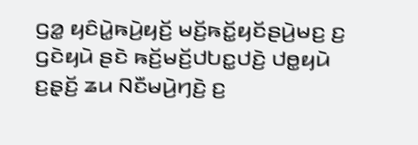ꤞꤤ꤭ ꤟꤢꤨꤣꤧ꤭ꤒꤣꤧ꤬ꤟꤢꤩ꤬ ꤗꤢꤩ꤬ꤒꤢꤩ꤭ꤟꤢꤩꤔꤣꤧ꤬ꤗꤢ꤬ ꤢ꤬ ꤞꤢꤧꤟꤣꤧ ꤔꤢꤧ ꤒꤢꤩ꤬ꤗꤢꤩ꤬ꤓꤝꤢ꤭ꤓꤢꤧ꤬ ꤓꤥ꤭ꤟꤣꤧ ꤢ꤬ꤔ꤫ꤢꤩ꤬ ꤘꤣ ꤡꤢꤪꤗꤣꤧ꤬ꤚꤢꤧ꤬ ꤢ꤬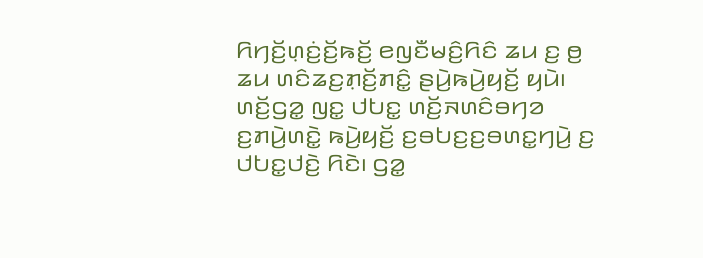ꤖꤚꤢꤩ꤬ꤛ꤫ꤢꤦ꤬ꤢꤩ꤬ꤒꤢꤩ꤬ ꤕꤜꤢꤪꤗꤢꤨ꤬ꤖꤢꤨ ꤘꤣ ꤢ꤬ ꤥ꤬ ꤘꤣ ꤛꤢꤨꤘꤢ꤬ꤊ꤫ꤢꤩ꤬ꤊꤢꤨ꤭ ꤔꤣꤧ꤬ꤒꤣꤧ꤬ꤟꤢꤩ꤬ ꤟꤣꤧ꤯ ꤛꤢꤩ꤬ꤞꤤ꤭ ꤜꤢ꤭ ꤓꤝꤢ꤭ ꤛꤢꤩ꤬ꤏꤛꤢꤨꤋꤚꤤ ꤢ꤬ꤊꤣꤧ꤬ꤛꤢꤧ꤭ ꤒꤣꤧ꤬ꤟꤢꤩ꤬ ꤢ꤬ꤋꤝꤢ꤬ꤢ꤬ꤋꤛꤢ꤭ꤚꤣꤧ꤬ ꤢ꤬ ꤓꤝꤢ꤭ꤓꤢꤧ꤬ ꤖꤢꤧ꤯ ꤞꤤ꤭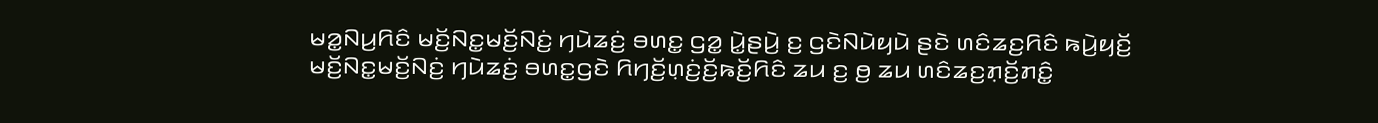ꤗꤤ꤭ꤡꤣ꤬ꤖꤢꤨ ꤗꤢꤩ꤬ꤡꤢ꤭ꤗꤢꤩ꤬ꤡꤢꤦ꤬ ꤚꤣꤧꤘꤢꤦ꤬ ꤋꤛꤢ꤭ ꤞꤤ꤭ ꤣꤧ꤭ꤔꤣꤧ꤬ ꤢ꤬ ꤞꤢꤧꤡꤣꤧꤟꤣꤧ ꤔꤢꤧ ꤛꤢꤨꤘꤢ꤬ꤖꤢꤨ ꤒꤣꤧ꤬ꤟꤢꤩ꤬ ꤗꤢꤩ꤬ꤡꤢ꤭ꤗꤢꤩ꤬ꤡꤢꤦ꤬ ꤚꤣꤧꤘꤢꤦ꤬ ꤋꤛꤢ꤭ꤞꤢꤧ ꤖꤚꤢꤩ꤬ꤛ꤫ꤢꤦ꤬ꤢꤩ꤬ꤒꤢꤩ꤬ꤖꤢꤨ ꤘꤣ ꤢ꤬ ꤥ꤬ ꤘꤣ ꤛꤢꤨꤘꤢ꤬ꤊ꤫ꤢꤩ꤬ꤊꤢꤨ꤭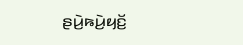ꤔꤣꤧ꤬ꤒꤣꤧ꤬ꤟꤢꤩ꤬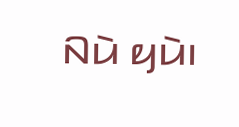ꤡꤣꤧ ꤟꤣꤧ꤯